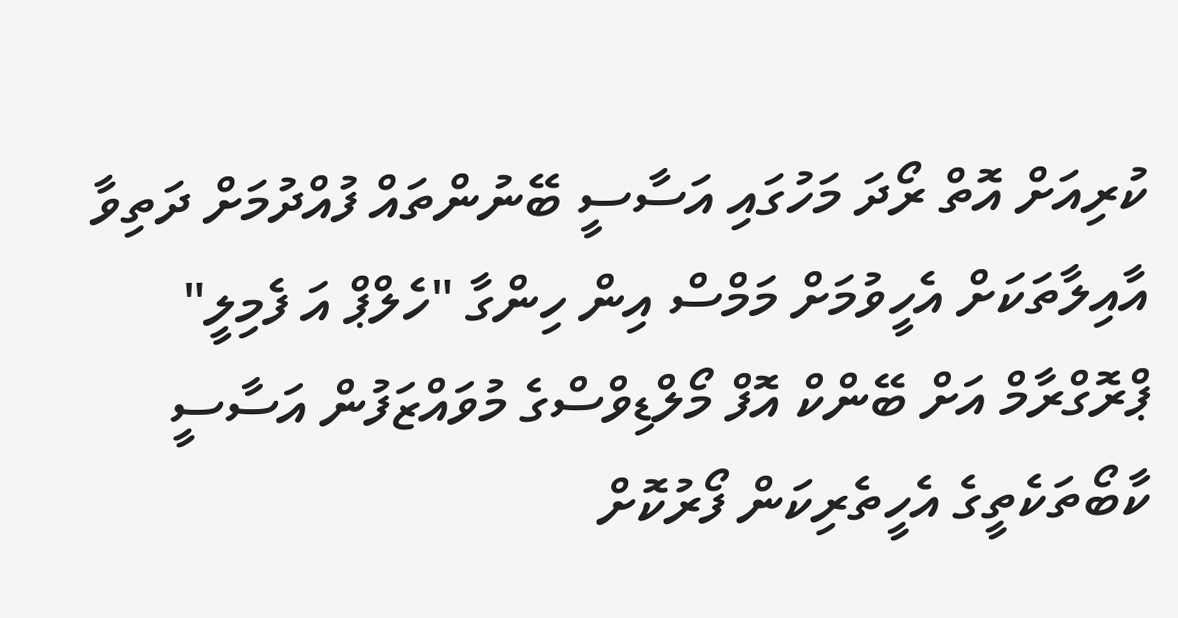ކުރިއަށް އޮތް ރޯދަ މަހުގައި އަސާސީ ބޭނުންތައް ފުއްދުމަށް ދަތިވާ އާއިލާތަކަށް އެހީވުމަށް މަމްސް އިން ހިންގާ "ހެލްޕް އަ ފެމިލީ" ޕްރޮގްރާމް އަށް ބޭންކް އޮފް މޯލްޑިވްސްގެ މުވައްޒަފުން އަސާސީ ކާބޯތަކެތީގެ އެހީތެރިކަން ފޯރުކޮށް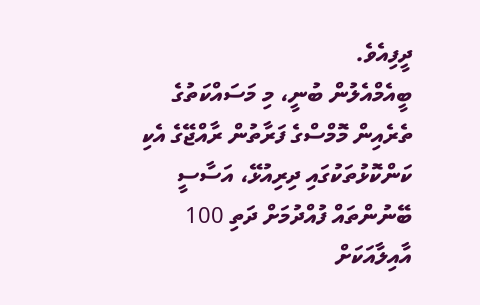ދީފިއެވެ.
ބީއެމްއެލުން ބުނީ، މި މަސައްކަތުގެ ތެރެއިން މޮމްސްގެ ފަރާތުން ރާއްޖޭގެ އެކި ކަންކޮޅުތަކުގައި ދިރިއުޅޭ، އަސާސީ ބޭނުންތައް ފުއްދުމަށް ދަތި 100 އާއިލާއަކަށް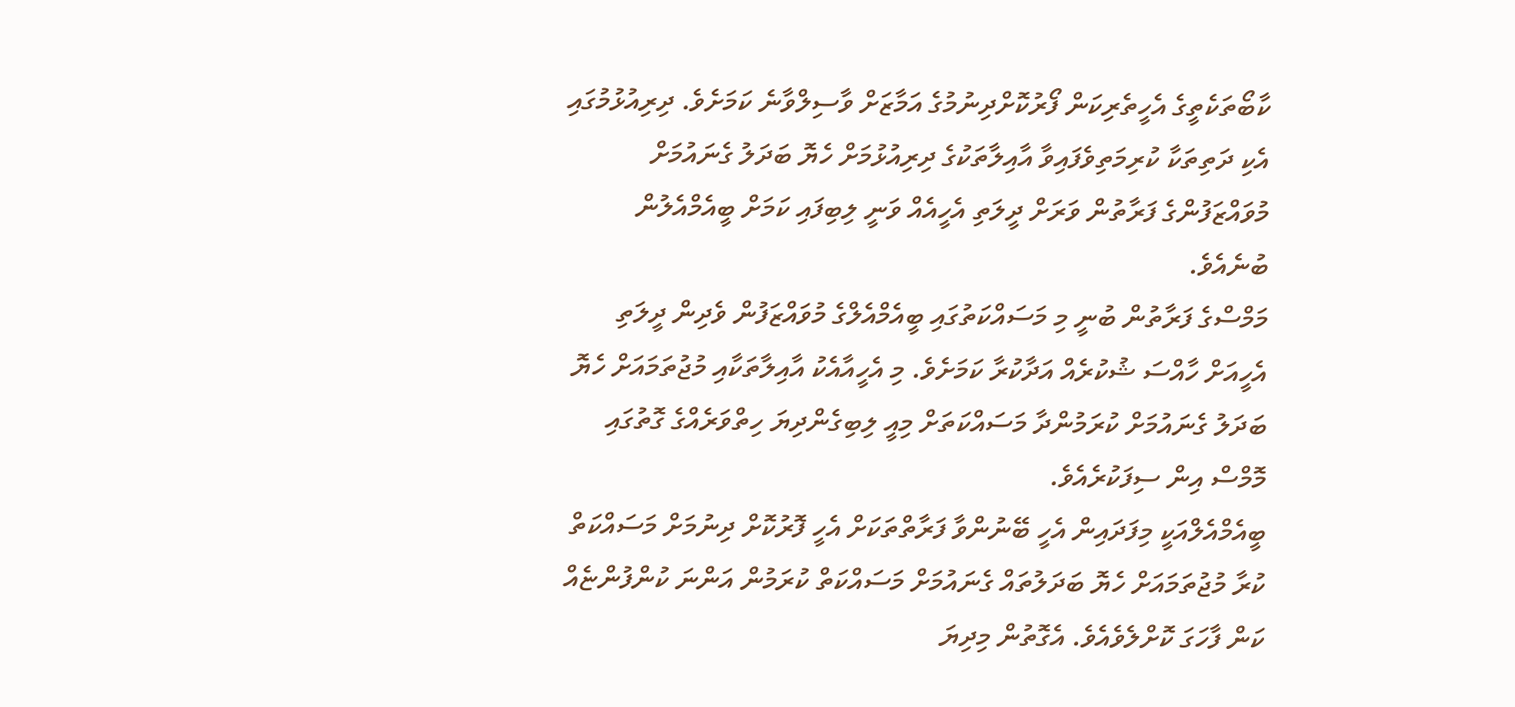ކާބޯތަކެތީގެ އެހީތެރިކަން ފޯރުކޮށްދިނުމުގެ އަމާޒަށް ވާސިލްވާނެ ކަމަށެވެ. ދިރިއުޅުމުގައި އެކި ދަތިތަކާ ކުރިމަތިވެފައިވާ އާއިލާތަކުގެ ދިރިއުޅުމަށް ހެޔޮ ބަދަލު ގެނައުމަށް މުވައްޒަފުންގެ ފަރާތުން ވަރަށް ދީލަތި އެހީއެއް ވަނީ ލިބިފައި ކަމަށް ބީއެމްއެލުން ބުނެއެވެ.
މަމްސްގެ ފަރާތުން ބުނީ މި މަސައްކަތުގައި ބީއެމްއެލްގެ މުވައްޒަފުން ވެދިން ދީލަތި އެހީއަށް ހާއްސަ ޝުކުރެއް އަދާކުރާ ކަމަށެވެ. މި އެހީއާއެކު އާއިލާތަކާއި މުޖުތަމައަށް ހެޔޮ ބަދަލު ގެނައުމަށް ކުރަމުންދާ މަސައްކަތަށް މިއީ ލިބިގެންދިޔަ ހިތްވަރެއްގެ ގޮތުގައި މޮމްސް އިން ސިފަކުރެއެވެ.
ބީއެމްއެލްއަކީ މިފަދައިން އެހީ ބޭނުންވާ ފަރާތްތަކަށް އެހީ ފޮރުކޮށް ދިނުމަށް މަސައްކަތް ކުރާ މުޖުތަމައަށް ހެޔޮ ބަދަލުތައް ގެނައުމަށް މަސައްކަތް ކުރަމުން އަންނަ ކުންފުންޏެއް ކަން ފާހަގަ ކޮށްލެވެއެވެ. އެގޮތުން މިދިޔަ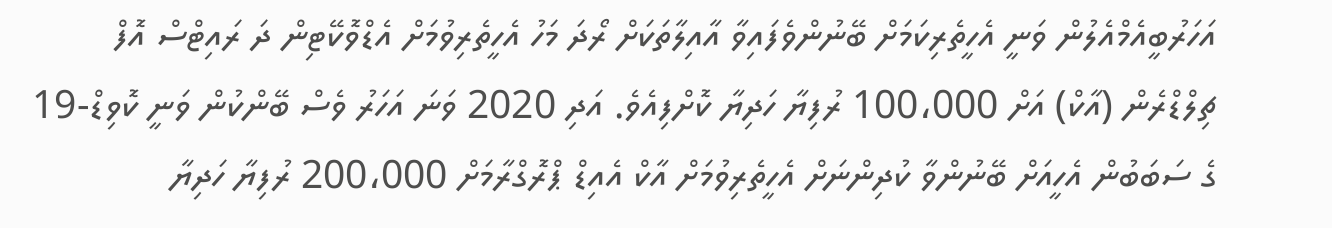އަހަރުބީއެމްއެލުން ވަނީ އެހީތެރިކަމަށް ބޭނުންވެފައިވާ އާއިލާތަކަށް ރޯދަ މަހު އެހީތެރިވުމަށް އެޑްވޮކޭޓިން ދަ ރައިޓްސް އޮފް ޗިލްޑްރެން (އާކް) އަށް 100،000 ރުފިޔާ ހަދިޔާ ކޮށްފިއެވެ. އަދި 2020 ވަނަ އަހަރު ވެސް ބޭންކުން ވަނީ ކޮވިޑް-19 ގެ ސަބަބުން އެހީއަށް ބޭނުންވާ ކުދިންނަށް އެހީތެރިވުމަށް އާކް އެއިޑް ޕްރޮގްރާމަށް 200،000 ރުފިޔާ ހަދިޔާ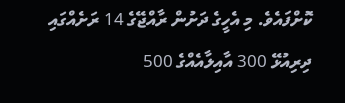ކޮށްފައެވެ. މި އެހީގެ ދަށުން ރާއްޖޭގެ 14 ރަށެއްގައި ދިރިއުޅޭ 300 އާއިލާއެއްގެ 500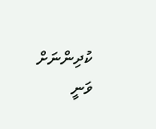ކުދިންނަށް ވަނީ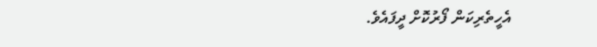އެހީތެރިކަން ފޯރުކޮށް ދީފައެވެ.